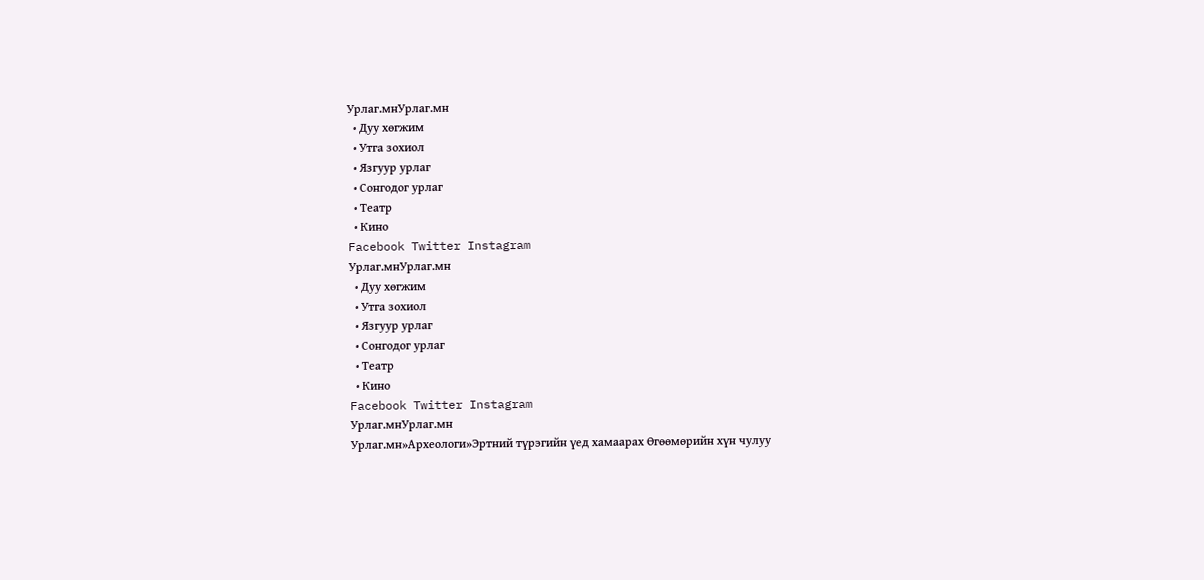Урлаг.мнУрлаг.мн
  • Дуу хөгжим
  • Утга зохиол
  • Язгуур урлаг
  • Сонгодог урлаг
  • Театр
  • Кино
Facebook Twitter Instagram
Урлаг.мнУрлаг.мн
  • Дуу хөгжим
  • Утга зохиол
  • Язгуур урлаг
  • Сонгодог урлаг
  • Театр
  • Кино
Facebook Twitter Instagram
Урлаг.мнУрлаг.мн
Урлаг.мн»Археологи»Эртний түрэгийн үед хамаарах Өгөөмөрийн хүн чулуу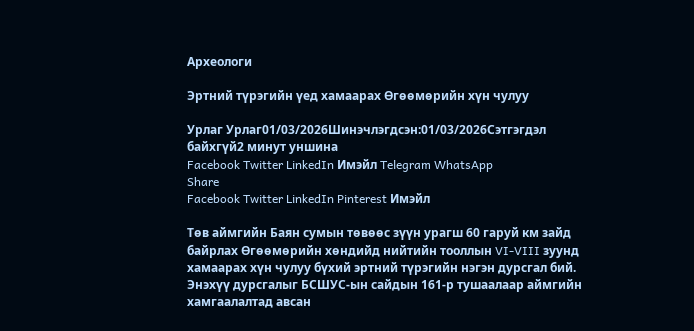Археологи

Эртний түрэгийн үед хамаарах Өгөөмөрийн хүн чулуу

Урлаг Урлаг01/03/2026Шинэчлэгдсэн:01/03/2026Сэтгэгдэл байхгүй2 минут уншина
Facebook Twitter LinkedIn Имэйл Telegram WhatsApp
Share
Facebook Twitter LinkedIn Pinterest Имэйл

Төв аймгийн Баян сумын төвөөс зүүн урагш 60 гаруй км зайд байрлах Өгөөмөрийн хөндийд нийтийн тооллын VI-VIII зуунд хамаарах хүн чулуу бүхий эртний түрэгийн нэгэн дурсгал бий. Энэхүү дурсгалыг БСШУС-ын сайдын 161-р тушаалаар аймгийн хамгаалалтад авсан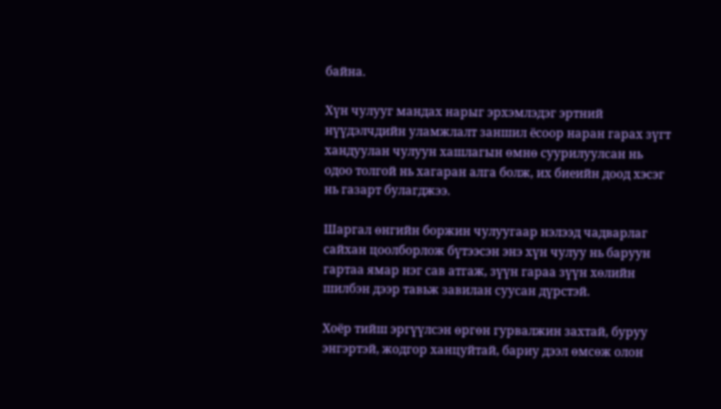байна.

Хүн чулууг мандах нарыг эрхэмлэдэг эртний нүүдэлчдийн уламжлалт заншил ёсоор наран гарах зүгт хандуулан чулуун хашлагын өмнө суурилуулсан нь одоо толгой нь хагаран алга болж, их биеийн доод хэсэг нь газарт булагджээ.

Шаргал өнгийн боржин чулуугаар нэлээд чадварлаг сайхан цоолборлож бүтээсэн энэ хүн чулуу нь баруун гартаа ямар нэг сав атгаж, зүүн гараа зүүн хөлийн шилбэн дээр тавьж завилан суусан дүрстэй.

Хоёр тийш эргүүлсэн өргөн гурвалжин захтай, буруу энгэртэй, жодгор ханцуйтай, бариу дээл өмсөж олон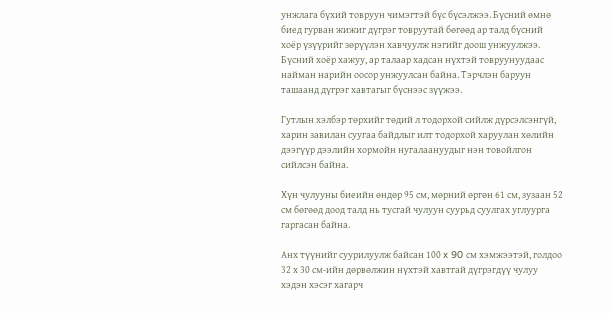унжлага бүхий товруун чимэгтэй бүс бүсэлжээ. Бүсний өмнө биед гурван жижиг дүгрэг товруутай бөгөөд ар талд бүсний хоёр үзүүрийг зөрүүлэн хавчуулж нэгийг доош унжуулжээ. Бүсний хоёр хажуу, ар талаар хадсан нүхтэй товруунуудаас найман нарийн оосор унжуулсан байна. Тэрчлэн баруун ташаанд дүгрэг хавтагыг бүснээс зүүжээ.

Гутлын хэлбэр төрхийг төдий л тодорхой сийлж дүрсэлсэнгүй, харин завилан суугаа байдлыг илт тодорхой харуулан хөлийн дээгүүр дээлийн хормойн нугалаануудыг нэн товойлгон сийлсэн байна.

Хүн чулууны биеийн өндөр 95 см, мөрний өргөн 61 см, зузаан 52 см бөгөөд доод талд нь тусгай чулуун суурьд суулгах углуурга гаргасан байна.

Анх түүнийг суурилуулж байсан 100 x 90 см хэмжээтэй, голдоо 32 х 30 см-ийн дөрвөлжин нүхтэй хавтгай дүгрэгдүү чулуу хэдэн хэсэг хагарч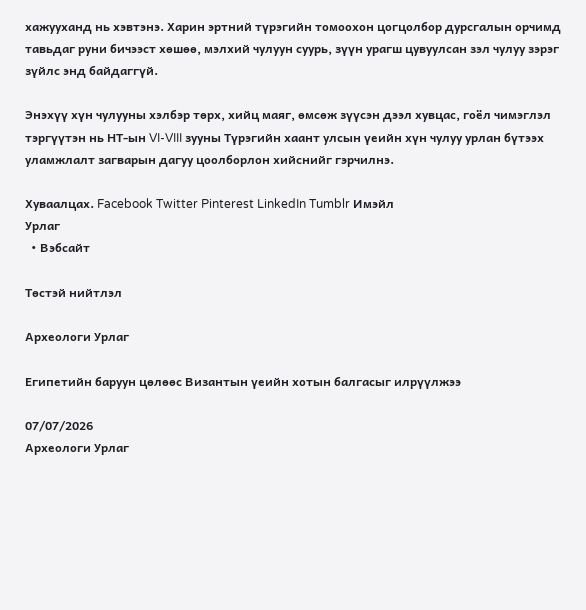хажууханд нь хэвтэнэ. Харин эртний түрэгийн томоохон цогцолбор дурсгалын орчимд тавьдаг руни бичээст хөшөө, мэлхий чулуун суурь, зүүн урагш цувуулсан зэл чулуу зэрэг зүйлс энд байдаггүй.

Энэхүү хүн чулууны хэлбэр төрх, хийц маяг, өмсөж зүүсэн дээл хувцас, гоёл чимэглэл тэргүүтэн нь НТ-ын VI-VIII зууны Түрэгийн хаант улсын үеийн хүн чулуу урлан бүтээх уламжлалт загварын дагуу цоолборлон хийснийг гэрчилнэ.

Хуваалцах. Facebook Twitter Pinterest LinkedIn Tumblr Имэйл
Урлаг
  • Вэбсайт

Төстэй нийтлэл

Археологи Урлаг

Египетийн баруун цөлөөс Византын үеийн хотын балгасыг илрүүлжээ

07/07/2026
Археологи Урлаг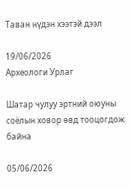Таван нүдэн хээтэй дээл

19/06/2026
Археологи Урлаг

Шатар чулуу эртний оюуны соёлын ховор өвд тооцогдож байна

05/06/2026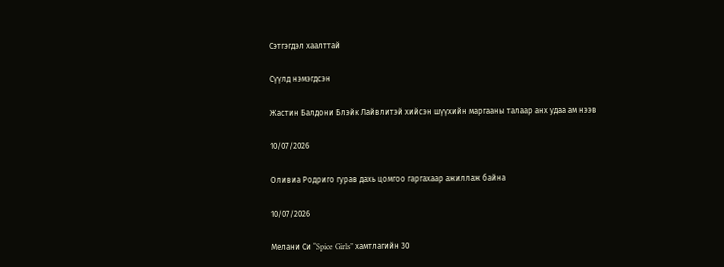Сэтгэгдэл хаалттай

Сүүлд нэмэгдсэн

Жастин Балдони Блэйк Лайвлитэй хийсэн шүүхийн маргааны талаар анх удаа ам нээв

10/07/2026

Оливиа Родриго гурав дахь цомгоо гаргахаар ажиллаж байна

10/07/2026

Мелани Си “Spice Girls” хамтлагийн 30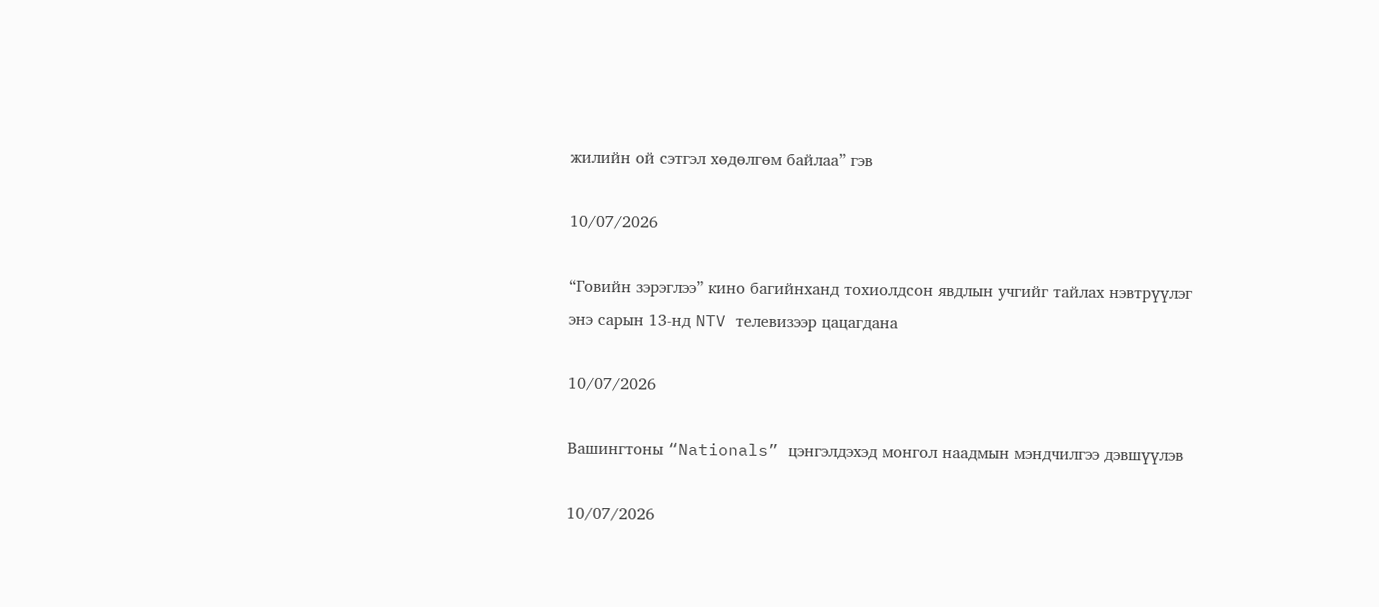жилийн ой сэтгэл хөдөлгөм байлаа” гэв

10/07/2026

“Говийн зэрэглээ” кино багийнханд тохиолдсон явдлын учгийг тайлах нэвтрүүлэг энэ сарын 13-нд NTV телевизээр цацагдана

10/07/2026

Вашингтоны “Nationals” цэнгэлдэхэд монгол наадмын мэндчилгээ дэвшүүлэв

10/07/2026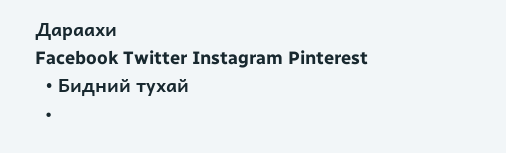Дараахи
Facebook Twitter Instagram Pinterest
  • Бидний тухай
  •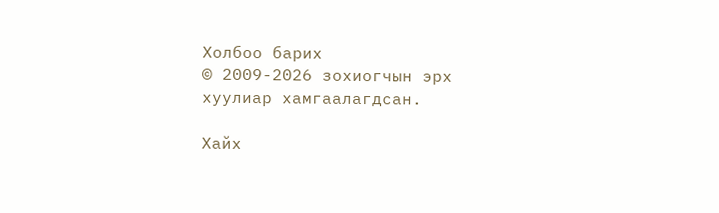Холбоо барих
© 2009-2026 зохиогчын эрх хуулиар хамгаалагдсан.

Хайх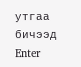утгаа бичээд Enter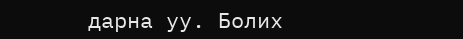дарна уу. Болих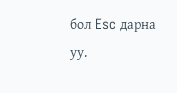бол Esc дарна уу.